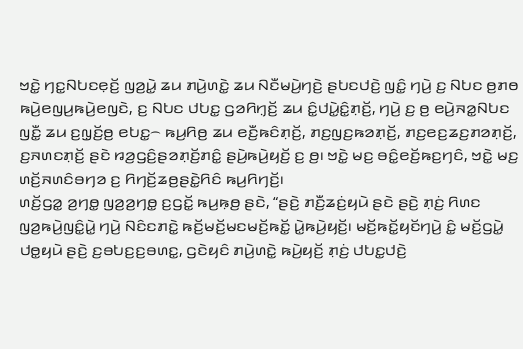ꤠꤢꤧ꤭ ꤚꤢ꤭ꤡꤝꤢꤕ꤫ꤢꤩ꤬ ꤜꤤ꤬ꤣꤧ꤭ ꤘꤣ ꤊꤣꤧ꤬ꤛꤢꤧ꤭ ꤘꤣ ꤡꤢꤪꤗꤣꤧ꤬ꤚꤢꤧ꤬ ꤔꤝꤢꤓꤢꤧ꤬ ꤜꤢꤨ꤭ ꤚꤣꤧ꤬ ꤢ꤬ ꤡꤝꤢ ꤥ꤬ꤊꤥ ꤒꤣꤧ꤬ꤕꤜꤣ꤬ꤒꤣꤧ꤬ꤕꤜꤢꤧ, ꤢ꤬ ꤡꤝꤢ ꤓꤝꤢ꤭ ꤞꤤꤖꤚ꤫ꤢꤩ꤬ ꤘꤣ ꤢꤨ꤭ꤓꤣꤧ꤭ꤢꤨ꤭ꤊ꤫ꤢꤩ꤬, ꤚꤣꤧ꤬ ꤢ꤬ ꤥ꤬ ꤕꤣꤧ꤬ꤏꤤ꤭ꤡꤝꤢ ꤜꤢꤪ꤭ ꤘꤣ ꤢ꤬ꤜ꤫ꤢꤩ꤬ꤥ꤬ ꤕꤝꤢ꤭꤮ ꤒꤣ꤬ꤖꤥ꤬ ꤘꤣ ꤕꤢꤪ꤬ꤒꤢꤨꤊ꤫ꤢꤩ꤬, ꤊꤢ꤬ꤜꤢ꤬ꤒꤤꤊ꤫ꤢꤩ꤬, ꤊꤢ꤬ꤕꤢ꤬ꤘꤢ꤬ꤊꤤꤊ꤫ꤢꤩ꤬, ꤢ꤬ꤏꤛꤢꤊ꤫ꤢꤩ꤬ ꤔꤢꤧ ꤙꤤ꤬ꤞꤢꤨ꤬ꤔꤤꤊ꤫ꤢꤩ꤬ꤊꤢꤨ꤭ ꤔꤣꤧ꤬ꤒꤣꤧ꤬ꤟꤢꤩ꤬ ꤢ꤬ ꤥ꤬꤯ ꤠꤢꤧ꤭ ꤗꤢ꤬ ꤋꤢꤨ꤭ꤕꤢꤩ꤬ꤒꤢ꤬ꤚꤢꤨ, ꤠꤢꤧ꤭ ꤗꤢ꤬ ꤛꤢꤩ꤬ꤏꤛꤢꤨꤋꤚꤤ ꤢ꤬ ꤖꤚꤢꤩ꤬ꤘꤥ꤬ꤔꤢꤧ꤭ꤖꤢꤨ ꤒꤣ꤬ꤖꤚꤢꤩ꤬꤯
ꤛꤢꤩ꤬ꤞꤤ꤭ ꤤ꤬ꤚꤥ꤭ ꤜꤤ꤬ꤤ꤬ꤚꤥ꤭ ꤢ꤬ꤞꤢꤩ꤭ ꤒꤣ꤬ꤒ꤫ꤥ꤬ ꤔꤢꤧ, “ꤔꤢꤧ꤬ ꤊꤢꤪ꤬ꤘꤢꤦ꤬ꤟꤣꤧ ꤔꤢꤧ ꤔꤢꤧ꤬ ꤊ꤫ꤢꤦ꤬ ꤖꤛꤢ ꤜꤤ꤬ꤒꤣꤧ꤬ꤜꤢꤨ꤭ꤣꤧ꤭ ꤚꤣꤧ꤬ ꤡꤢꤨꤢꤊꤢꤧ꤭ ꤒꤢꤩ꤬ꤗꤢꤩ꤬ꤗꤢꤗꤢꤩ꤬ꤒꤢꤩ꤭ ꤣꤧ꤭ꤒꤣꤧ꤬ꤟꤢꤩ꤬꤯ ꤗꤢꤩ꤬ꤒꤢꤩ꤭ꤟꤢꤩꤚꤣꤧ꤬ ꤢꤨ꤭ ꤗꤢꤩ꤬ꤞꤣꤧ꤭ ꤓꤥ꤭ꤟꤣꤧ ꤔꤢꤧ꤬ ꤢ꤬ꤋꤝꤢ꤬ꤢ꤬ꤋꤛꤢ꤭, ꤞꤢꤧꤟꤢꤨ ꤊꤣꤧ꤬ꤛꤢꤧ꤭ ꤒꤣꤧ꤬ꤟꤢꤩ꤬ ꤊ꤫ꤢꤦ꤬ ꤓꤝꤢ꤭ꤓꤢꤧ꤬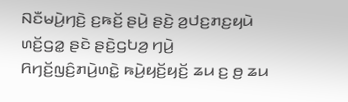ꤡꤢꤪꤗꤣꤧ꤬ꤚꤢꤧ꤬ ꤢ꤬ꤒꤢꤩ꤬ ꤔꤣꤧ꤬ ꤔꤢꤧ꤬ ꤤ꤬ꤓꤢ꤬ꤊꤢ꤬ꤟꤣꤧ ꤛꤢꤩ꤬ꤞꤤ꤭ ꤔꤢꤧ ꤔꤢꤧ꤬ꤞꤝꤤ꤬ ꤚꤣꤧ꤬ ꤖꤚꤢꤩ꤬ꤜꤢꤨ꤬ꤊꤣꤧ꤬ꤛꤢꤧ꤭ ꤒꤣꤧ꤬ꤟꤢꤩ꤬ꤟꤢꤩ꤬ ꤘꤣ ꤢ꤬ ꤥ꤬ ꤘꤣ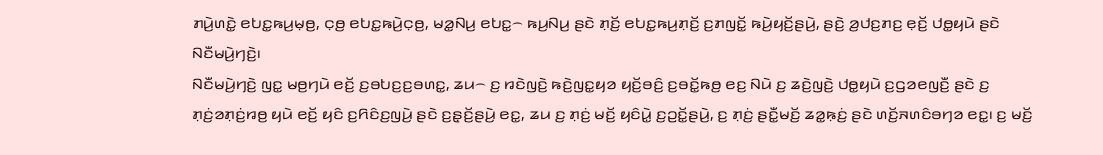ꤊꤣꤧ꤬ꤛꤢꤧ꤭ ꤕꤝꤢ꤭ꤒꤣ꤬ꤗ꤫ꤥ꤬, ꤍ꤫ꤥ꤬ ꤕꤝꤢ꤭ꤒꤣꤧ꤬ꤍ꤫ꤥ꤬, ꤗꤤ꤭ꤡꤣ꤬ ꤕꤝꤢ꤭꤮ ꤒꤣ꤬ꤡꤣ꤬ ꤔꤢꤧ ꤊ꤫ꤢꤩ꤬ ꤕꤝꤢ꤭ꤒꤣ꤬ꤊ꤫ꤢꤩ꤬ ꤢ꤬ꤊꤜꤢꤩ꤭ ꤒꤣꤧ꤬ꤟꤢꤩ꤬ꤔꤣꤧ꤬, ꤔꤢꤧ꤬ ꤤ꤬ꤓꤢ꤬ꤊꤢ꤬ ꤕ꤫ꤢꤩ꤬ ꤓꤥ꤭ꤟꤣꤧ ꤔꤢꤧ ꤡꤢꤪꤗꤣꤧ꤬ꤚꤢꤧ꤬꤯
ꤡꤢꤪꤗꤣꤧ꤬ꤚꤢꤧ꤬ ꤜꤢ꤭ ꤗꤥ꤬ꤚꤣꤧ ꤕꤢꤩ꤬ ꤢ꤬ꤋꤝꤢ꤬ꤢ꤬ꤋꤛꤢ꤭, ꤘꤣ꤮ ꤢ꤬ ꤙꤢꤧꤜꤢꤧ꤬ ꤒꤢꤧ꤬ꤜꤢ꤭ꤟꤤ ꤟꤢꤩ꤬ꤋꤢꤨ꤬ ꤢ꤬ꤋꤢꤩ꤭ꤒꤥ꤬ ꤕꤢ꤬ ꤡꤣꤧ ꤢ꤬ ꤘꤢꤧ꤬ꤜꤢꤧ꤬ ꤓꤥ꤭ꤟꤣꤧ ꤢ꤬ꤞꤤꤕꤜꤢꤪ꤬ ꤔꤢꤧ ꤢ꤬ ꤊ꤫ꤢꤦ꤬ꤤꤊ꤫ꤢꤦ꤬ꤙꤥ꤬ ꤟꤣꤧ ꤕꤢꤩ꤬ ꤟꤢꤨ ꤢ꤬ꤖꤢꤨꤢ꤬ꤜꤣꤧ꤬ ꤔꤢꤧ ꤢ꤬ꤔ꤫ꤢꤩ꤬ꤔꤣꤧ꤬ ꤕꤢ꤭, ꤘꤣ ꤢ꤬ ꤊ꤫ꤢꤦ꤬ ꤗꤢꤩ꤬ ꤟꤢꤨꤣꤧ꤭ ꤢ꤬ꤑꤢꤩ꤭ꤔꤣꤧ꤬, ꤢ꤬ ꤊ꤫ꤢꤦ꤬ ꤔꤢꤪ꤭ꤗꤢꤩ꤬ ꤘꤤ꤭ꤒ꤫ꤢꤦ꤬ ꤔꤢꤧ ꤛꤢꤩ꤬ꤏꤛꤢꤨꤋꤚꤤ ꤕꤢ꤭꤯ ꤢ꤬ ꤗꤢꤩ꤬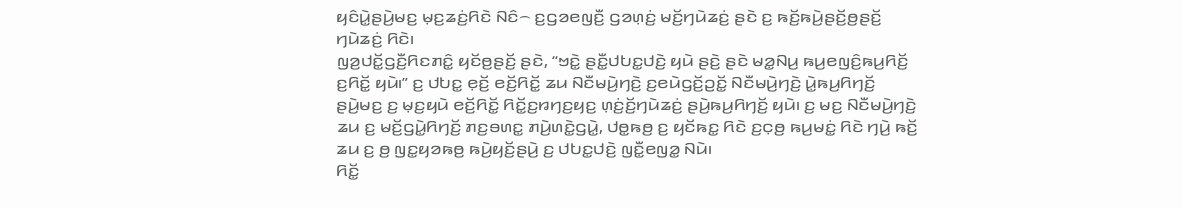ꤟꤢꤨꤣꤧ꤭ꤔꤣꤧ꤬ꤗꤢ꤬ ꤗ꤫ꤢ꤬ꤘꤢꤦ꤬ꤖꤢꤧ ꤡꤢꤨ꤮ ꤢ꤬ꤞꤤꤕꤜꤢꤪ꤬ ꤞꤤꤛ꤫ꤢꤦ꤬ ꤗꤢꤩ꤬ꤚꤣꤧꤘꤢꤦ꤬ ꤔꤢꤧ ꤢ꤬ ꤒꤢꤩ꤬ꤒꤣꤧ꤬ꤔꤢꤩ꤬ꤥ꤬ꤔꤢꤩ꤬ ꤚꤣꤧꤘꤢꤦ꤬ ꤖꤢꤧ꤯
ꤜꤤ꤬ꤓꤢꤩ꤭ꤞꤢꤪ꤬ꤖꤢꤊꤢꤨ꤭ ꤟꤢꤩꤥ꤬ꤔꤢꤩ꤬ ꤔꤢꤧ, “ꤠꤢꤧ꤭ ꤔꤢꤪ꤭ꤓꤝꤢ꤭ꤓꤢꤧ꤬ ꤟꤣꤧ ꤔꤢꤧ꤬ ꤔꤢꤧ ꤗꤤ꤭ꤡꤣ꤬ ꤒꤣ꤬ꤕꤜꤢꤨ꤬ꤒꤣ꤬ꤖꤢꤩ꤬ ꤢ꤬ꤖꤢꤩ꤭ ꤟꤣꤧ꤯” ꤢ꤬ ꤓꤝꤢ꤭ ꤕ꤫ꤢꤩ꤬ ꤕꤢꤩ꤬ꤖꤢꤩ꤭ ꤘꤣ ꤡꤢꤪꤗꤣꤧ꤬ꤚꤢꤧ꤬ ꤢ꤬ꤕꤣꤧꤞꤢꤩ꤬ꤑꤢꤩ꤭ ꤡꤢꤪꤗꤣꤧ꤬ꤚꤢꤧ꤬ ꤣꤧ꤭ꤒꤣ꤬ꤖꤚꤢꤩ꤬ ꤔꤣꤧ꤬ꤗꤢ꤬ ꤢ꤬ ꤗ꤫ꤢ꤬ꤟꤣꤧ ꤕꤢꤩ꤬ꤖꤢꤩ꤭ ꤖꤢꤩ꤭ꤢ꤬ꤙꤚꤢ꤬ꤟꤢ꤬ ꤛ꤫ꤢꤦ꤬ꤢꤩ꤬ꤚꤣꤧꤘꤢꤦ꤬ ꤔꤣꤧ꤬ꤒꤣ꤬ꤖꤚꤢꤩ꤬ ꤟꤣꤧ꤯ ꤢ꤬ ꤗꤢ꤬ ꤡꤢꤪꤗꤣꤧ꤬ꤚꤢꤧ꤬ ꤘꤣ ꤢ꤬ ꤗꤢꤩ꤬ꤞꤣꤧ꤭ꤖꤚꤢꤩ꤬ ꤊꤢ꤬ꤋꤛꤢ꤭ ꤊꤣꤧ꤬ꤛꤢꤧ꤭ꤞꤣꤧ꤭, ꤓꤥ꤭ꤒꤥ꤬ ꤢ꤬ ꤟꤢꤩꤒꤢ꤭ ꤖꤢꤧ ꤢ꤬ꤍ꤫ꤥ꤬ ꤒꤣ꤬ꤗꤢꤦ꤭ ꤖꤢꤧ ꤚꤣꤧ꤬ ꤒꤢꤩ꤬ ꤘꤣ ꤢ꤬ ꤥ꤬ ꤜꤢ꤭ꤟꤤꤒꤥ꤬ ꤒꤣꤧ꤬ꤟꤢꤩ꤬ꤔꤣꤧ꤬ ꤢ꤬ ꤓꤝꤢ꤭ꤓꤢꤧ꤬ ꤜꤢꤪ꤭ꤕꤜꤤ꤭ ꤡꤣꤧ꤯
ꤖꤢꤩ꤭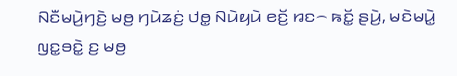ꤡꤢꤪꤗꤣꤧ꤬ꤚꤢꤧ꤬ ꤗꤥ꤬ ꤚꤣꤧꤘꤢꤦ꤬ ꤓꤥ꤭ ꤡꤣꤧꤟꤣꤧ ꤕꤢꤩ꤬ ꤙꤢ꤮ ꤒꤢꤩ꤭ ꤔꤣꤧ꤬, ꤗꤢꤧꤗꤣꤧ꤭ ꤜꤢ꤭ꤋꤢꤧ꤭ ꤢ꤬ ꤗꤥ꤬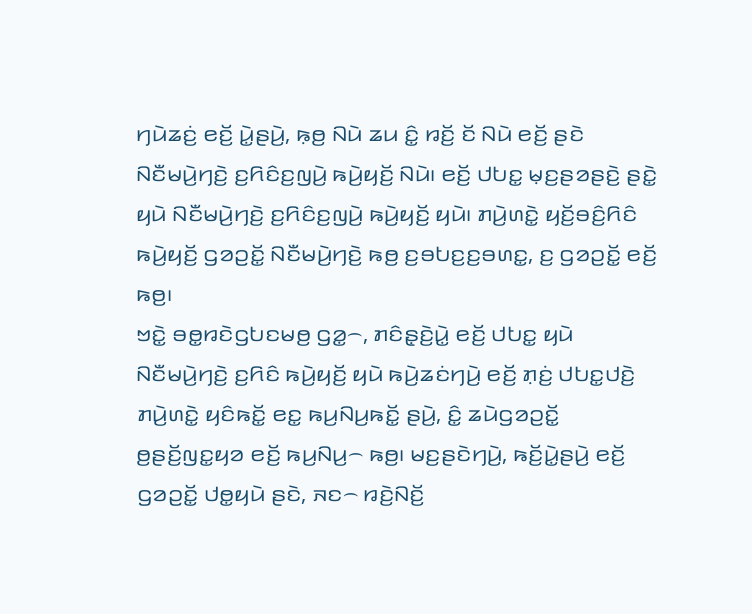ꤚꤣꤧꤘꤢꤦ꤬ ꤕꤢꤩ꤬ ꤣꤧ꤭ꤔꤣꤧ꤬, ꤒ꤫ꤥ꤬ ꤡꤣꤧ ꤘꤣ ꤢꤨ꤭ ꤙꤢꤩ꤬ ꤢꤩ ꤡꤣꤧ ꤕꤢꤩ꤬ ꤔꤢꤧ ꤡꤢꤪꤗꤣꤧ꤬ꤚꤢꤧ꤬ ꤢ꤬ꤖꤢꤨꤢ꤬ꤜꤣꤧ꤬ ꤒꤣꤧ꤬ꤟꤢꤩ꤬ ꤡꤣꤧ꤯ ꤕꤢꤩ꤬ ꤓꤝꤢ꤭ ꤗ꤫ꤢ꤬ꤔꤤꤔꤢꤧ꤬ ꤔꤢꤧ꤭ ꤟꤣꤧ ꤡꤢꤪꤗꤣꤧ꤬ꤚꤢꤧ꤬ ꤢ꤬ꤖꤢꤨꤢ꤬ꤜꤣꤧ꤬ ꤒꤣꤧ꤬ꤟꤢꤩ꤬ ꤟꤣꤧ꤯ ꤊꤣꤧ꤬ꤛꤢꤧ꤭ ꤟꤢꤩ꤬ꤋꤢꤨ꤬ꤖꤢꤨ ꤒꤣꤧ꤬ꤟꤢꤩ꤬ ꤞꤤꤑꤢꤩ꤭ ꤡꤢꤪꤗꤣꤧ꤬ꤚꤢꤧ꤬ ꤒꤥ꤬ ꤢ꤬ꤋꤝꤢ꤬ꤢ꤬ꤋꤛꤢ꤭, ꤢ꤬ ꤞꤤꤑꤢꤩ꤭ ꤕꤢꤩ꤬ ꤒꤥ꤬꤯
ꤠꤢꤧ꤭ ꤋꤥ꤭ꤙꤢꤧꤞꤝꤢꤗꤥ꤬ ꤞꤤ꤭꤮, ꤊꤢꤨꤔ꤫ꤢꤧ꤬ꤣꤧ꤭ ꤕꤢꤩ꤬ ꤓꤝꤢ꤭ ꤟꤣꤧ ꤡꤢꤪꤗꤣꤧ꤬ꤚꤢꤧ꤬ ꤢ꤬ꤖꤢꤨ ꤒꤣꤧ꤬ꤟꤢꤩ꤬ ꤟꤣꤧ ꤒꤣꤧ꤬ꤘꤢꤦꤚꤣꤧ꤬ ꤕꤢꤩ꤬ ꤊ꤫ꤢꤦ꤬ ꤓꤝꤢ꤭ꤓꤢꤧ꤬ ꤊꤣꤧ꤬ꤛꤢꤧ꤭ ꤟꤢꤨꤒꤢꤩ꤭ ꤕꤢ꤭ ꤒꤣ꤬ꤡꤣ꤬ꤒꤢꤩ꤭ ꤔꤣꤧ꤬, ꤢꤨ꤭ ꤘꤣꤧꤞꤤꤑꤢꤩ꤭ ꤥ꤬ꤔꤢꤩ꤬ꤜꤢ꤭ꤟꤤ ꤕꤢꤩ꤬ ꤒꤣ꤬ꤡꤣ꤬꤮ ꤒꤥ꤬꤯ ꤗꤢ꤬ꤔꤢꤧꤚꤣꤧ꤬, ꤒꤢꤩ꤬ꤣꤧ꤭ꤔꤣꤧ꤬ ꤕꤢꤩ꤬ ꤞꤤꤑꤢꤩ꤭ ꤓꤥ꤭ꤟꤣꤧ ꤔꤢꤧ, ꤏꤢ꤮ ꤙꤢꤧ꤬ꤡꤢꤩ꤬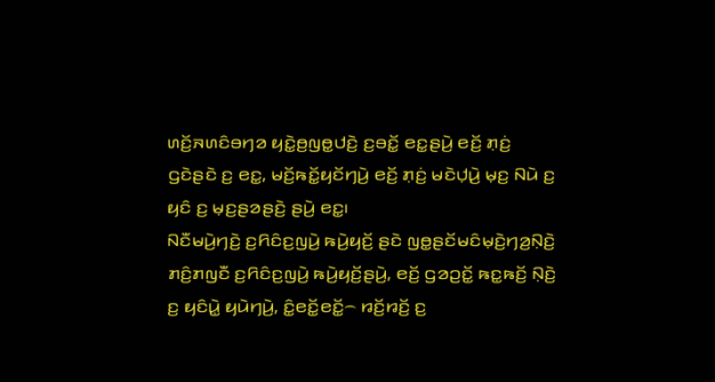ꤛꤢꤩ꤬ꤏꤛꤢꤨꤋꤚꤤ ꤟꤢꤧ꤭ꤥ꤬ꤜꤥ꤭ꤓꤢꤧ꤬ ꤢ꤬ꤋꤢꤩ꤭ ꤕꤢ꤭ꤔꤣꤧ꤬ ꤕꤢꤩ꤬ ꤊ꤫ꤢꤦ꤬ ꤞꤢꤧꤔꤢꤧ ꤢ꤬ ꤕꤢ꤭, ꤗꤢꤩ꤬ꤒꤢꤩ꤭ꤟꤢꤩꤚꤣꤧ꤬ ꤕꤢꤩ꤬ ꤊ꤫ꤢꤦ꤬ ꤗꤢꤧꤓ꤫ꤣꤧ꤬ ꤗ꤫ꤢ꤬ ꤡꤣꤧ ꤢ꤬ ꤟꤢꤨ ꤢ꤬ ꤗ꤫ꤢ꤬ꤔꤤꤔꤢꤧ꤬ ꤔꤣꤧ꤬ ꤕꤢ꤭꤯
ꤡꤢꤪꤗꤣꤧ꤬ꤚꤢꤧ꤬ ꤢ꤬ꤖꤢꤨꤢ꤬ꤜꤣꤧ꤬ ꤒꤣꤧ꤬ꤟꤢꤩ꤬ ꤔꤢꤧ ꤜꤥ꤭ꤔꤢꤩꤗꤢꤨꤗ꤫ꤢꤧ꤬ꤚꤤ꤬ꤡ꤫ꤢꤧ꤬ ꤊꤢꤨ꤬ꤊꤜꤢꤪ ꤢ꤬ꤖꤢꤨꤢ꤬ꤜꤣꤧ꤬ ꤒꤣꤧ꤬ꤟꤢꤩ꤬ꤔꤣꤧ꤬, ꤕꤢꤩ꤬ ꤞꤤꤑꤢꤩ꤭ ꤒꤢ꤭ꤒꤢꤩ꤬ ꤡ꤫ꤢꤧ꤬ ꤢ꤬ ꤟꤢꤨꤣꤧ꤭ ꤟꤣꤧꤚꤣꤧ꤬, ꤢꤨ꤭ꤕꤢꤩ꤭ꤕꤢꤩ꤭꤮ ꤙꤢꤩ꤬ꤙꤢꤩ꤬ ꤢ꤬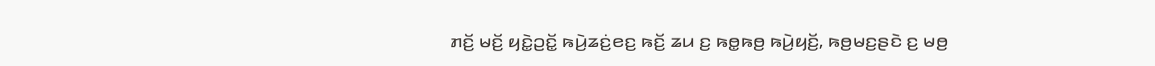ꤊꤢꤩ꤬ ꤗꤢꤩ꤬ ꤟꤢꤧ꤭ꤑꤢꤩ꤭ ꤒꤣꤧ꤬ꤘꤢꤦ꤬ꤕꤢ꤬ ꤒꤢꤩ꤬ ꤘꤣ ꤢ꤬ ꤒꤥ꤭ꤒꤥ꤬ ꤒꤣꤧ꤬ꤟꤢꤩ꤬, ꤒꤥ꤬ꤗꤢ꤬ꤔꤢꤧ ꤢ꤬ ꤗꤥ꤬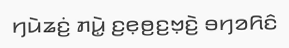ꤚꤣꤧꤘꤢꤦ꤬ ꤊꤣꤧ꤭ ꤢ꤬ꤕ꤫ꤥ꤬ꤢ꤬ꤠ꤫ꤢꤧ꤬ ꤋꤚꤤꤖꤢꤨ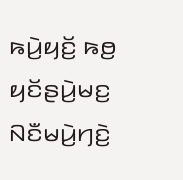ꤒꤣꤧ꤬ꤟꤢꤩ꤬ ꤒꤥ꤬ ꤟꤢꤩꤔꤣꤧ꤬ꤗꤢ꤬ ꤡꤢꤪꤗꤣꤧ꤬ꤚꤢꤧ꤬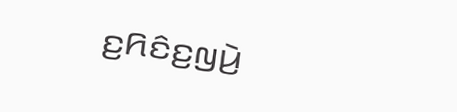ꤢ꤬ꤖꤢꤨꤢ꤬ꤜꤣꤧ꤬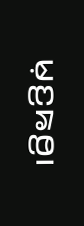ꤗ꤫ꤢ꤬ꤒꤥ꤬꤯